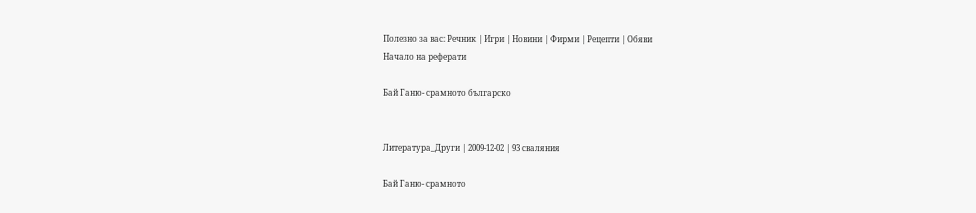Полезно за вас: Речник | Игри | Новини | Фирми | Рецепти | Обяви
Начало на реферати

Бай Ганю- срамното българско


Литература_Други | 2009-12-02 | 93 сваляния

Бай Ганю- срамното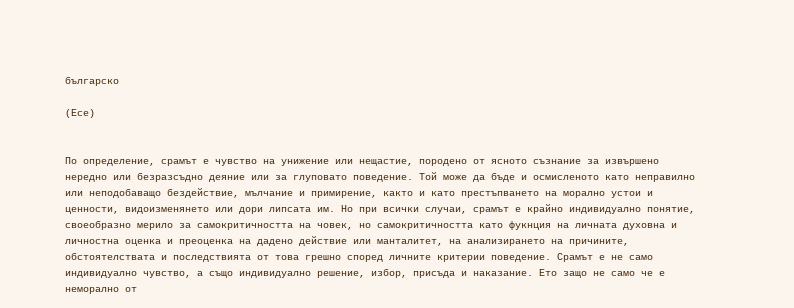българско

(Есе)


По определение, срамът е чувство на унижение или нещастие, породено от ясното съзнание за извършено нередно или безразсъдно деяние или за глуповато поведение. Той може да бъде и осмисленото като неправилно или неподобаващо бездействие, мълчание и примирение, както и като престъпването на морално устои и ценности, видоизменянето или дори липсата им. Но при всички случаи, срамът е крайно индивидуално понятие, своеобразно мерило за самокритичността на човек, но самокритичността като фукнция на личната духовна и личностна оценка и преоценка на дадено действие или манталитет, на анализирането на причините, обстоятелствата и последствията от това грешно според личните критерии поведение. Срамът е не само индивидуално чувство, а също индивидуално решение, избор, присъда и наказание. Ето защо не само че е неморално от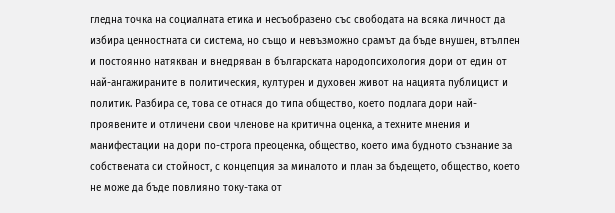гледна точка на социалната етика и несъобразено със свободата на всяка личност да избира ценностната си система, но също и невъзможно срамът да бъде внушен, втълпен и постоянно натякван и внедряван в българската народопсихология дори от един от най-ангажираните в политическия, културен и духовен живот на нацията публицист и политик. Разбира се, това се отнася до типа общество, което подлага дори най-проявените и отличени свои членове на критична оценка, а техните мнения и манифестации на дори по-строга преоценка, общество, което има будното съзнание за собствената си стойност, с концепция за миналото и план за бъдещето, общество, което не може да бъде повлияно току-така от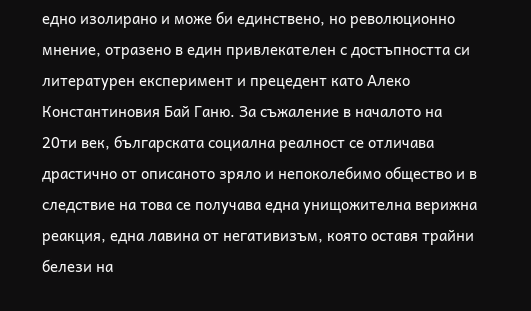едно изолирано и може би единствено, но революционно мнение, отразено в един привлекателен с достъпността си литературен експеримент и прецедент като Алеко Константиновия Бай Ганю. За съжаление в началото на 20ти век, българската социална реалност се отличава драстично от описаното зряло и непоколебимо общество и в следствие на това се получава една унищожителна верижна реакция, една лавина от негативизъм, която оставя трайни белези на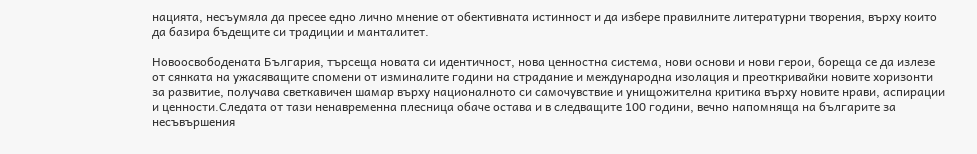нацията, несъумяла да пресее едно лично мнение от обективната истинност и да избере правилните литературни творения, върху които да базира бъдещите си традиции и манталитет.

Новоосвободената България, търсеща новата си идентичност, нова ценностна система, нови основи и нови герои, бореща се да излезе от сянката на ужасяващите спомени от изминалите години на страдание и международна изолация и преоткривайки новите хоризонти за развитие, получава светкавичен шамар върху националното си самочувствие и унищожителна критика върху новите нрави, аспирации и ценности.Следата от тази ненавременна плесница обаче остава и в следващите 100 години, вечно напомняща на българите за несъвършения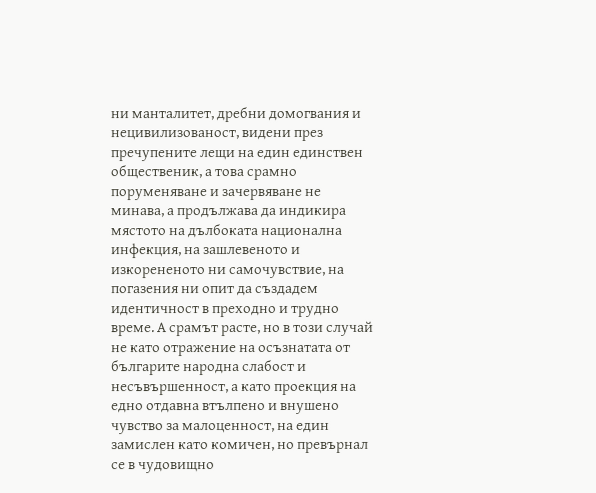ни манталитет, дребни домогвания и нецивилизованост, видени през пречупените лещи на един единствен общественик, а това срамно поруменяване и зачервяване не минава, а продължава да индикира мястото на дълбоката национална инфекция, на зашлевеното и изкорененото ни самочувствие, на погазения ни опит да създадем идентичност в преходно и трудно време. А срамът расте, но в този случай не като отражение на осъзнатата от българите народна слабост и несъвършенност, а като проекция на едно отдавна втълпено и внушено чувство за малоценност, на един замислен като комичен, но превърнал се в чудовищно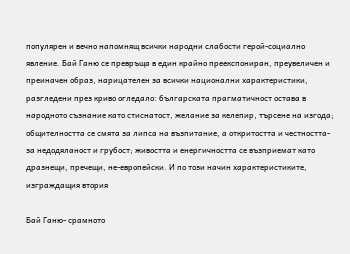популярен и вечно напомнящ всички народни слабости герой-социално явление. Бай Ганю се превръща в един крайно преекспониран, преувеличен и преиначен образ, нарицателен за всички национални характеристики, разгледени през криво огледало: българската прагматичност остава в народното съзнание като стиснатост, желание за келепир, търсене на изгода; общителността се смята за липса на възпитание, а откритостта и честността- за недодяланост и грубост; живостта и енергичността се възприемат като дразнещи, пречещи, не-европейски. И по този начин характеристиките, изграждащия втория

Бай Ганю- срамното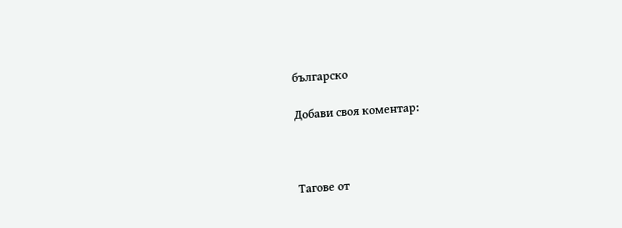българско

Добави своя коментар:



Тагове от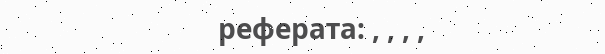реферата: , , , ,